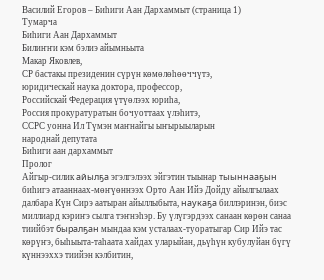Василий Егоров – Биһиги Аан Дархаммыт (страница 1)
Тумарча
Биһиги Аан Дархаммыт
Билиҥҥи кэм бэлиэ айымньыта
Макар Яковлев,
СР бастакы президенин сүрүн көмөлөһөөччүтэ,
юридическай наука доктора, профессор,
Российскай Федерация үтүөлээх юриһа,
Россия прокуратуратын бочуоттаах үлэһитэ,
ССРС уонна Ил Түмэн маҥнайгы ыҥырыыларын
народнай депутата
Биһиги аан дархаммыт
Пролог
Айгыр-силик айылҕа эгэлгэлээх эйгэтин тыынар тыыннааҕын биһигэ атааннаах-мөҥүөннээх Орто Аан Ийэ Дойду айылгылаах далбара Күн Сирэ аатыран айыллыбыта, наукаҕа биллэринэн, биэс миллиард кэриҥэ сылга тэҥнэһэр. Бу үлүгэрдээх санаан көрөн санаа тиийбэт быралҕан мындаа кэм усталаах-туоратыгар Сир Ийэ тас көрүҥэ, быһыыта-таһаата хайдах уларыйан, дьүһүн кубулуйан бүгү күннээххэ тиийэн кэлбитин,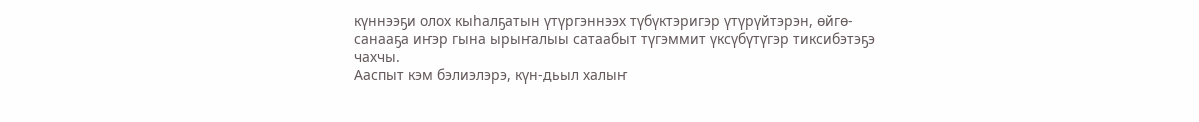күннээҕи олох кыһалҕатын үтүргэннээх түбүктэригэр үтүрүйтэрэн, өйгө-санааҕа иҥэр гына ырыҥалыы сатаабыт түгэммит үксүбүтүгэр тиксибэтэҕэ чахчы.
Ааспыт кэм бэлиэлэрэ, күн-дьыл халыҥ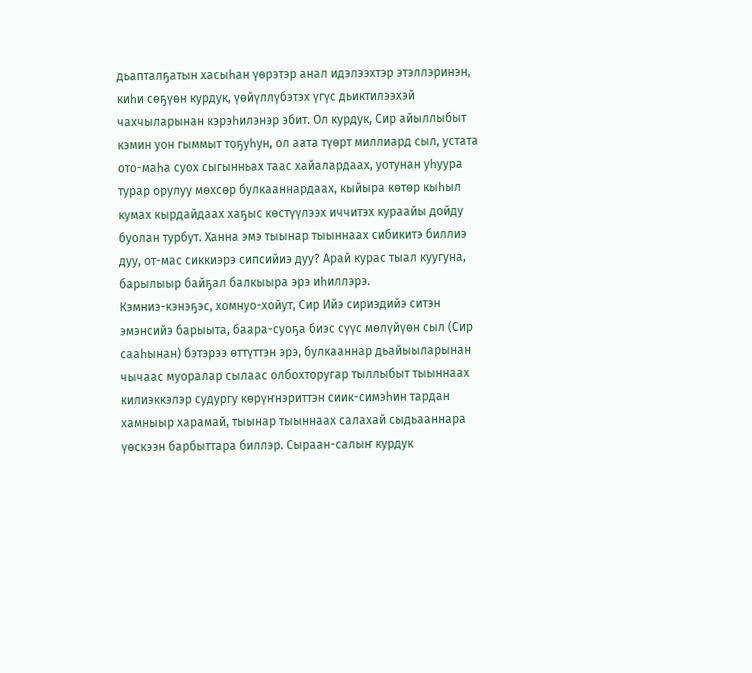дьапталҕатын хасыһан үөрэтэр анал идэлээхтэр этэллэринэн, киһи сөҕүөн курдук, үөйүллүбэтэх үгүс дьиктилээхэй чахчыларынан кэрэһилэнэр эбит. Ол курдук, Сир айыллыбыт кэмин уон гыммыт тоҕуһун, ол аата түөрт миллиард сыл, устата ото-маһа суох сыгынньах таас хайалардаах, уотунан уһуура турар орулуу мөхсөр булкааннардаах, кыйыра көтөр кыһыл кумах кырдайдаах хаҕыс көстүүлээх иччитэх кураайы дойду буолан турбут. Ханна эмэ тыынар тыыннаах сибикитэ биллиэ дуу, от-мас сиккиэрэ сипсийиэ дуу? Арай курас тыал куугуна, барылыыр байҕал балкыыра эрэ иһиллэрэ.
Кэмниэ-кэнэҕэс, хомнуо-хойут, Сир Ийэ сириэдийэ ситэн эмэнсийэ барыыта, баара-суоҕа биэс сүүс мөлүйүөн сыл (Сир сааһынан) бэтэрээ өттүттэн эрэ, булкааннар дьайыыларынан чычаас муоралар сылаас олбохторугар тыллыбыт тыыннаах килиэккэлэр судургу көрүҥнэриттэн сиик-симэһин тардан хамныыр харамай, тыынар тыыннаах салахай сыдьааннара үөскээн барбыттара биллэр. Сыраан-салыҥ курдук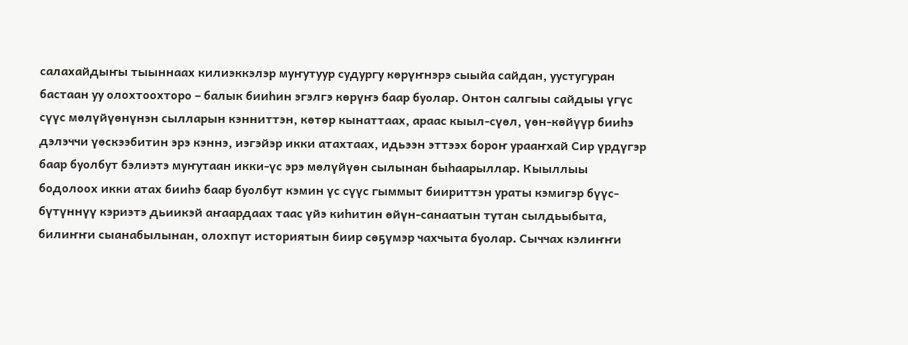салахайдыҥы тыыннаах килиэккэлэр муҥутуур судургу көрүҥнэрэ сыыйа сайдан, уустугуран бастаан уу олохтоохторо – балык бииһин эгэлгэ көрүҥэ баар буолар. Онтон салгыы сайдыы үгүс сүүс мөлүйүөнүнэн сылларын кэнниттэн, көтөр кынаттаах, араас кыыл-сүөл, үөн-көйүүр бииһэ дэлэччи үөскээбитин эрэ кэннэ, иэгэйэр икки атахтаах, идьээн эттээх бороҥ урааҥхай Сир үрдүгэр баар буолбут бэлиэтэ муҥутаан икки-үс эрэ мөлүйүөн сылынан быһаарыллар. Кыыллыы бодолоох икки атах бииһэ баар буолбут кэмин үс сүүс гыммыт биириттэн ураты кэмигэр бүүс-бүтүннүү кэриэтэ дьиикэй аҥаардаах таас үйэ киһитин өйүн-санаатын тутан сылдьыбыта, билиҥҥи сыанабылынан, олохпут историятын биир сөҕүмэр чахчыта буолар. Сыччах кэлиҥҥи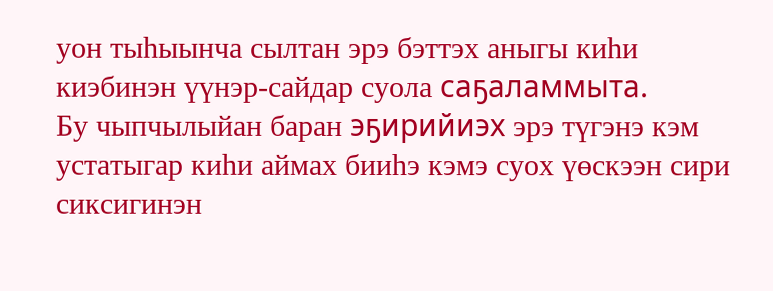уон тыһыынча сылтан эрэ бэттэх аныгы киһи киэбинэн үүнэр-сайдар суола саҕаламмыта.
Бу чыпчылыйан баран эҕирийиэх эрэ түгэнэ кэм устатыгар киһи аймах бииһэ кэмэ суох үөскээн сири сиксигинэн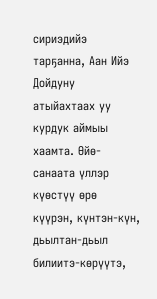сириэдийэ тарҕанна, Аан Ийэ Дойдуну атыйахтаах уу курдук аймыы хаамта. Өйө-санаата үллэр күөстүү өрө күүрэн, күнтэн-күн, дьылтан-дьыл билиитэ-көрүүтэ,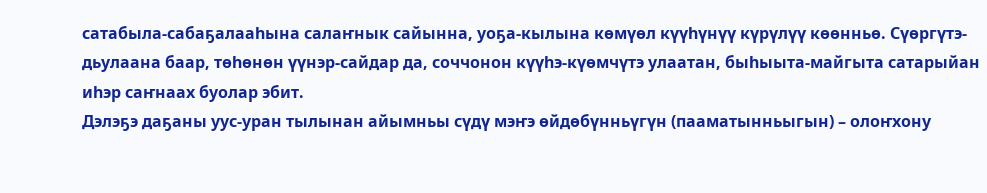сатабыла-сабаҕалааһына салаҥнык сайынна, уоҕа-кылына көмүөл күүһүнүү күрүлүү көөнньө. Сүөргүтэ-дьулаана баар, төһөнөн үүнэр-сайдар да, соччонон күүһэ-күөмчүтэ улаатан, быһыыта-майгыта сатарыйан иһэр саҥнаах буолар эбит.
Дэлэҕэ даҕаны уус-уран тылынан айымньы сүдү мэҥэ өйдөбүнньүгүн (пааматынньыгын) – олоҥхону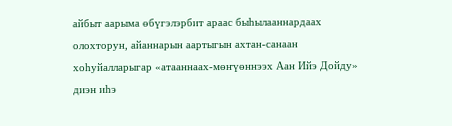айбыт аарыма өбүгэлэрбит араас быһылааннардаах олохторун, айаннарын аартыгын ахтан-санаан хоһуйалларыгар «атааннаах-мөҥүөннээх Аан Ийэ Дойду» диэн иһэ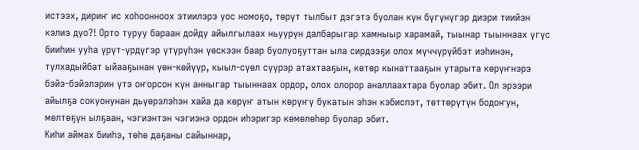истээх, дириҥ ис хоһоонноох этиилэрэ уос номоҕо, төрүт тылбыт дэгэтэ буолан күн бүгүнүгэр диэри тиийэн кэлиэ дуо?! Орто туруу бараан дойду айылгылаах ньуурун далбарыгар хамныыр харамай, тыынар тыыннаах үгүс бииһин ууһа үрүт-үрдүгэр үтүрүһэн үөскээн баар буолуоҕуттан ыла сирдээҕи олох мүччүрүйбэт иэһинэн, тулхадыйбат ыйааҕынан үөн-көйүүр, кыыл-сүөл сүүрэр атахтааҕын, көтөр кынаттааҕын утарыта көрүҥнэрэ бэйэ-бэйэлэрин үтэ оҥорсон күн анныгар тыыннаах ордор, олох олорор аналлаахтара буолар эбит. Ол эрээри айылҕа сокуонунан дьүөрэлэһэн хайа да көрүҥ атын көрүҥү букатын эһэн кэбиспэт, төттөрүтүн бодоҥун, мөлтөҕүн ылҕаан, чэгиэнтэн чэгиэнэ ордон иһэригэр көмөлөһөр буолар эбит.
Киһи аймах бииһэ, төһө даҕаны сайыннар,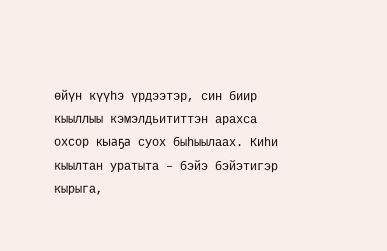өйүн күүһэ үрдээтэр, син биир кыыллыы кэмэлдьититтэн арахса охсор кыаҕа суох быһыылаах. Киһи кыылтан уратыта – бэйэ бэйэтигэр кырыга,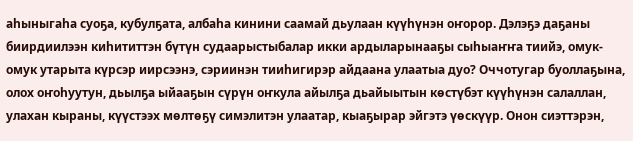аһыныгаһа суоҕа, кубулҕата, албаһа кинини саамай дьулаан күүһүнэн оҥорор. Дэлэҕэ даҕаны биирдиилээн киһититтэн бүтүн судаарыстыбалар икки ардыларынааҕы сыһыаҥҥа тиийэ, омук-омук утарыта күрсэр иирсээнэ, сэриинэн тииһигирэр айдаана улаатыа дуо? Оччотугар буоллаҕына, олох оҥоһуутун, дьылҕа ыйааҕын сүрүн оҥкула айылҕа дьайыытын көстүбэт күүһүнэн салаллан, улахан кыраны, күүстээх мөлтөҕү симэлитэн улаатар, кыаҕырар эйгэтэ үөскүүр. Онон сиэттэрэн,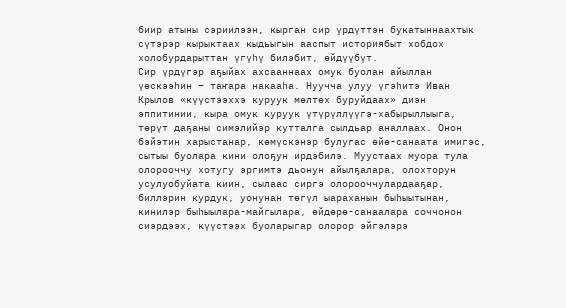биир атыны сэриилээн, кырган сир үрдүттэн букатыннаахтык сүтэрэр кырыктаах кыдьыгын ааспыт историябыт хобдох холобурдарыттан үгүһү билэбит, өйдүүбүт.
Сир үрдүгэр аҕыйах ахсааннаах омук буолан айыллан үөскээһин – таҥара накааһа. Нуучча улуу үгэһитэ Иван Крылов «күүстээххэ куруук мөлтөх буруйдаах» диэн эппитинии, кыра омук куруук үтүрүллүүгэ-хабырыллыыга, төрүт даҕаны симэлийэр кутталга сылдьар аналлаах. Онон бэйэтин харыстанар, көмүскэнэр булугас өйө-санаата имигэс, сытыы буолара кини олоҕун ирдэбилэ. Муустаах муора тула олорооччу хотугу эргимтэ дьонун айылҕалара, олохторун усулуобуйата киин, сылаас сиргэ олорооччулардааҕар, биллэрин курдук, уонунан төгүл ыараханын быһыытынан, кинилэр быһыылара-майгылара, өйдөрө-санаалара соччонон сиэрдээх, күүстээх буоларыгар олорор эйгэлэрэ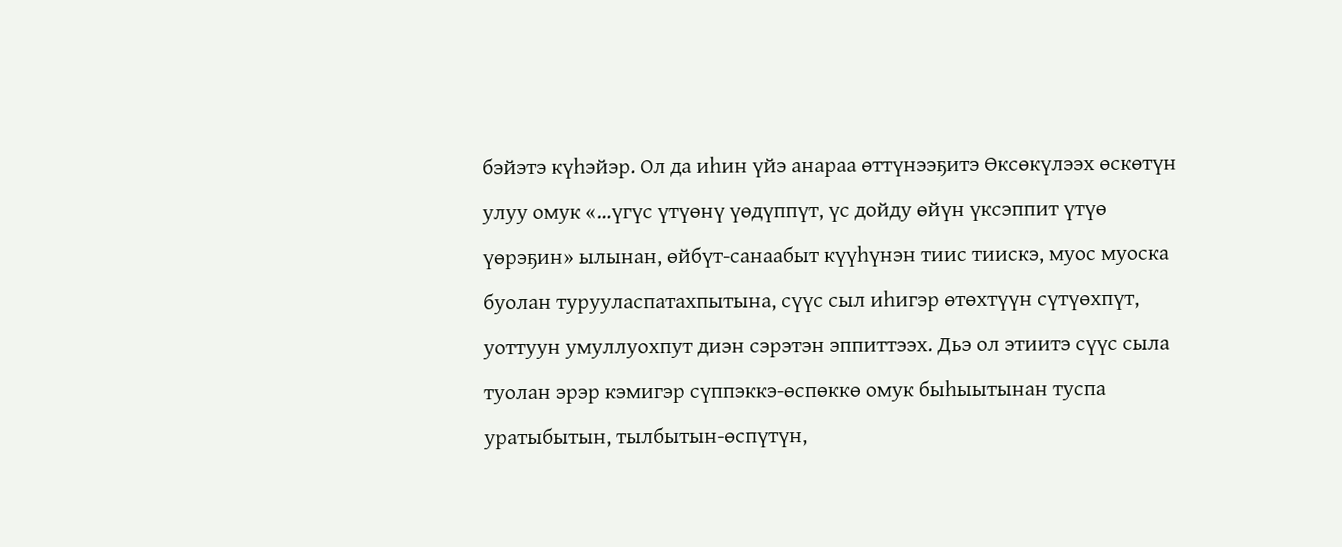бэйэтэ күһэйэр. Ол да иһин үйэ анараа өттүнээҕитэ Өксөкүлээх өскөтүн улуу омук «…үгүс үтүөнү үөдүппүт, үс дойду өйүн үксэппит үтүө үөрэҕин» ылынан, өйбүт-санаабыт күүһүнэн тиис тиискэ, муос муоска буолан турууласпатахпытына, сүүс сыл иһигэр өтөхтүүн сүтүөхпүт, уоттуун умуллуохпут диэн сэрэтэн эппиттээх. Дьэ ол этиитэ сүүс сыла туолан эрэр кэмигэр сүппэккэ-өспөккө омук быһыытынан туспа уратыбытын, тылбытын-өспүтүн,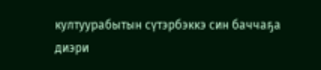култуурабытын сүтэрбэккэ син баччаҕа диэри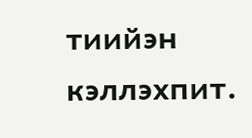тиийэн кэллэхпит.